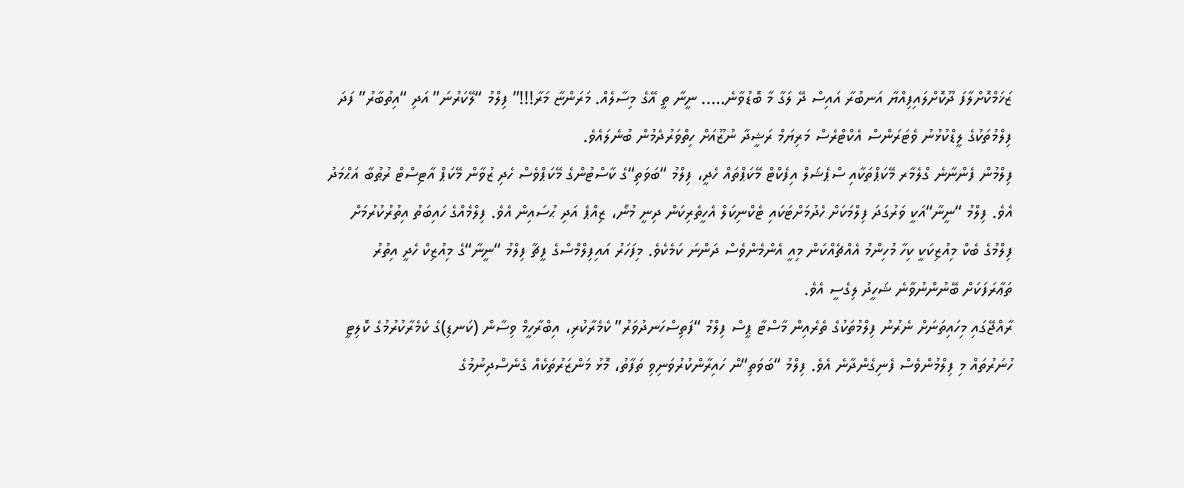ޒަޚަމްކޮށްލާފަ ދޫކޮށްލައިފިއްޔާ އަނބުރާ އައިސް ދޭ ލަގާ މާ ބޮޑުވާނެ….. ނީނާ ތީ އޭގެ މިސާލެއް. މަރަންޏާ މަރާ!!!” ފިލްމު “ލޭކަރުނަ” އަދި “އިތުބާރު” ފަދަ ފިލްމުތަކުގެ ލީޑްކުޅުނު ވެޓަރަންސް އެކްޓްރެސް މަރިޔަމް ރަޝީދާ ނުޒޫއަށް ހިތްވަރުދެމުން ބުނެލައެވެ.
ފިލްމުން ފެންނާނެ ގްލެމާރ މޭކަޕްތަކާއި ސްޕެޝަލް އިފެކްޓް މޭކަޕްތައް ހެދީ، ފިލްމު “ބަވަތި“ގެ ކާސްޓުންގެ މޭކަޕްވެސް ހެދި ޒުވާން މޭކަޕް އާޓިސްޓް ރުޠުބާ އަޙްމަދު އެވެ. ފިލްމު “ނީނާ“އަކީ ވަރުގަދަ ފިލްމަކަށް ހެދުމަށްޓަކައި ޓެކްނިކަލް އެހީތެރިކަން ދިނީ މުނޯ، ޒިއްޕެ އަދި ޙުސައިން އެވެ. ފިލްމެއްގެ ހައިބަތު އިތުރުކުރުމަށް ފިލްމުގެ ބެކް މިއުޒިކަކީ ކިހާ މުހިންމު އެއްޗެއްކަން މިއީ އެންމެންވެސް ދަންނަ ކަމެކެވެ. މިފަހަރު އައިފިލްމްސްގެ ފީޗާ ފިލްމު “ނީނާ“ގެ މިއުޒިކް ހެދީ އިތުރު ތަޢާރަފަކަށް ބޭނުންނުވާނެ ޝަހީދު ލިގެސީ އެވެ.
ރާއްޖޭގައި މިހައިތަނަށް ނެރުނު ފިލްމުތަކުގެ ތެރެއިން މާސްޓާ ޕީސް ފިލްމު “ފަތިސްހަނދުވަރު” ކެމެރާކުރި، އިބްރާހީމް ވިސާން (ކަނޑި)ގެ ކެމެރާކުރުމުގެ ކޮލިޓީ ހުނަރުތައް މި ފިލްމުންވެސް ފެނިގެންދާނެ އެވެ. ފިލްމު “ބަވަތި“ން ހައިރާންކުރުވަނިވި ތަފާތު، މޮޅު މަންޒަރުތަކެއް ގެނެސްދިނުމުގެ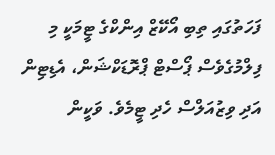ފަހަތުގައި ތިބި އޯކޭޒް އިންކްގެ ޓީމަކީ މި ފިލްމުގެވެސް ޕޯސްޓް ޕްރޮޑަކްޝަން، އެޑިޓިން އަދި ވިޒުއަލްސް ހެދި ޓީމެވެ. ވަކީން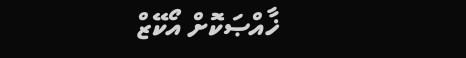ޚާއްޞަކޮށް އޯކޭޒް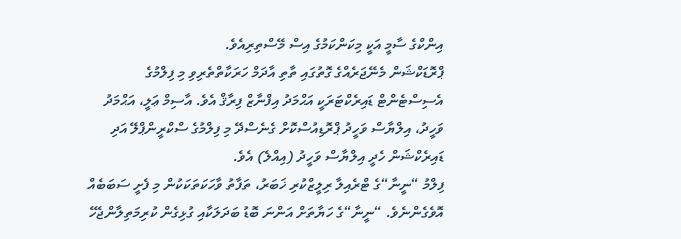އިންކްގެ ސާމީ އަކީ މިކަންކަމުގެ އިސް މޭސްތިރިއެވެ.
ޕްރޮޑަކްޝަން މެނޭޖަރެއްގެ ގޮތުގައި ތާތި އާދަމް ހަރަކާތްތެރިވި މި ފިލްމުގެ އެސިސްޓެންޓް ޑައިރެކްޓަރަކީ އަޙްމަދު އިފްނާޒް ފިރާޤް އެވެ. އާސިމް ޢަލީ، އަޙްމަދު ވަހީދު، އިލްޔާސް ވަހީދު ޕްރޮޑިއުސްކޮށް ގެނެސްދޭ މި ފިލްމުގެ ސްކްރީންޕްލޭ އަދި ޑައިރެކްޝަން ހެދީ އިލްޔާސް ވަހީދު (އިއްލެ) އެވެ.
ފިލްމު “ނީނާ“ގެ ޓްރެއިލާ ރިލީޒްކުރި ޚަބަރު، ތަފާތު ވާހަކަތަކަކުން މި ފެށީ ސަބަބެއް އޮވެގެންނެވެ. “ނީނާ“ގެ ހަޔާތަށް އަންނަ ބޮޑު ބަދަލަކާއި ގުޅިގެން ކުރިމަތިލާންޖެހޭ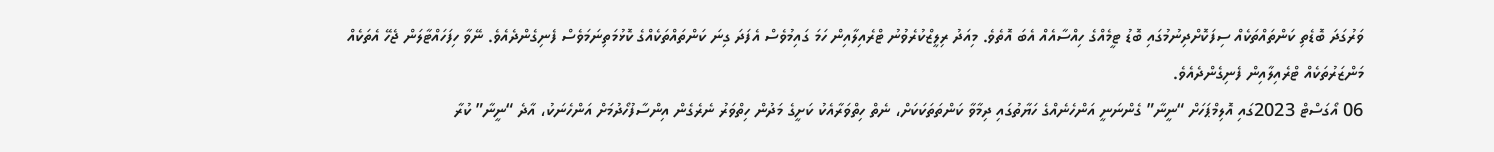ވަރުގަދަ ބޮޑެތި ކަންތައްތަކެއް ސިފަކޮށްދިނުމުގައި ބޮޑު ޓީމެއްގެ ހިއްސާއެއް އެބަ އޮތެވެ. މިއަދު ރިލީޒްކުރެވުނު ޓްރެއިލާއިން ހަމަ ގައިމުވެސް އެފަދަ ގިނަ ކަންތައްތަކެއްގެ ކޮޅުމަތިނަމަވެސް ފެނިގެންދެއެވެ. ނޭވާ ހިފަހައްޓާލަން ޖެހޭ އެތަކެއް މަންޒަރުތަކެއް ޓްރެއިލާއިން ފެނިގެންދެއެވެ.
06 އޯގަސްޓް 2023ގައި އޮލިމްޕަހަށް “ނީނާ” ގެންނަނީ އަންހެނެއްގެ ހަޔާތުގައި ދިމާވާ ކަންތަތަކަކަށް، ނެތް ހިތްވަރާއެކު ކަށީގެ މަދުން ހިތްވަރު ނެރެގެން އިންސާފުހޯދުމަށް އަންހެނަކު، އާދެ “ނީނާ” ކުރާ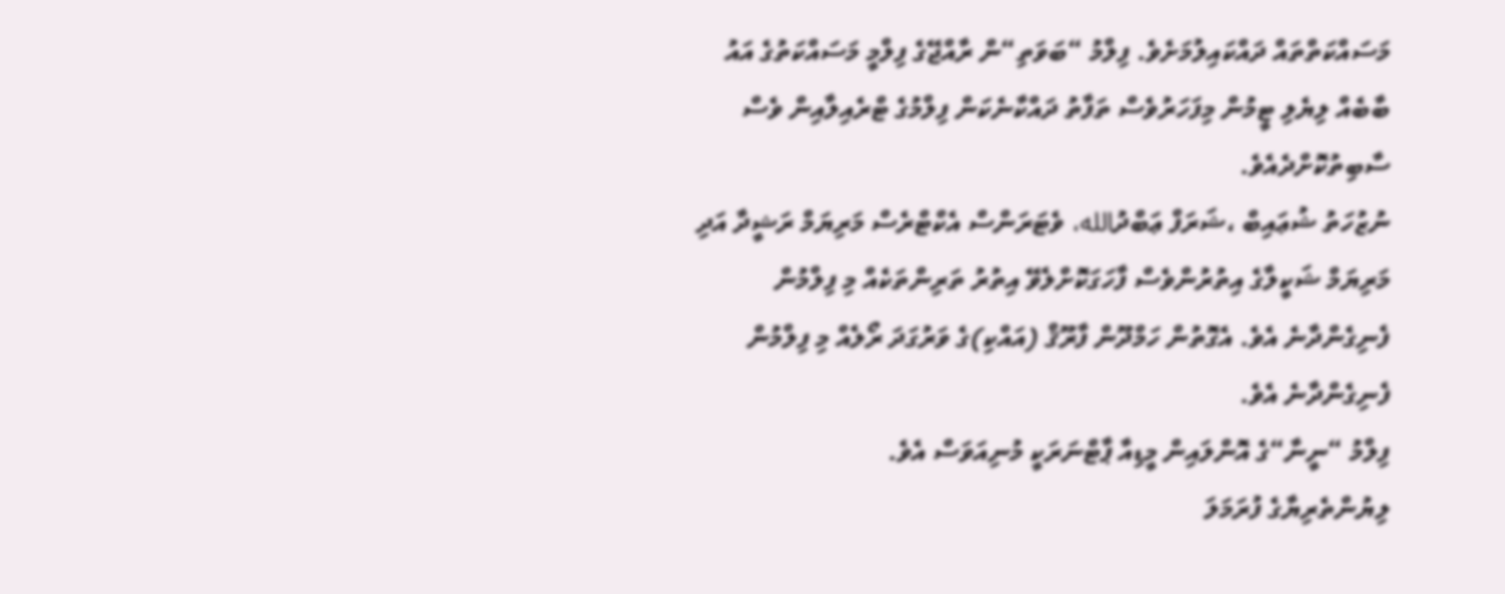މަސައްކަތްތައް ދައްކައިލުމަށެވެ. ފިލްމު “ބަވަތި“ން ރާއްޖޭގެ ފިލްމީ މަސައްކަތުގެ އައު ބާބެއް ލިޔެލި ޓީމުން މިފަހަރުވެސް ތަފާތު ދައްކާނެކަން ފިލްމުގެ ޓްރެއިލާއިން ވެސް ސާބިތުކޮށްދެއެވެ.
ނުޒުހަތު ޝުޢައިބް ،ޝަރަފް ޢަބްދުالله، ވެޓަރަންސް އެކްޓްރެސް މަރިޔަމް ރަޝީދާ އަދި މަރިޔަމް ޝަކީލާގެ އިތުރުންވެސް ފާހަގަކޮށްލެވޭ އިތުރު ތަރިންތަކެއް މި ފިލްމުން ފެނިގެންދާނެ އެވެ. އެގޮތުން ހަމްދޫން ފާރޫޤް (އައްކި)ގެ ވަރުގަދަ ރޯލެއް މި ފިލްމުން ފެނިގެންދާނެ އެވެ.
ފިލްމު “ނީނާ“ގެ އޮންލައިން މީޑިއާ ޕާޓްނަރަކީ މުނިއަވަސް އެވެ.
ލިޔުންތެރިޔާގެ ފުރަމަލަ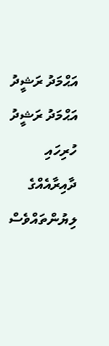އަޙްމަދު ރަޝީދު
އަޙްމަދު ރަޝީދު
ހުރިހައި ދާއިރާއެއްގެ ލިޔުންތައްވެސް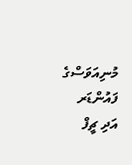މުނިއަވަސްގެ ފައުންޑަރ އަދި ޗީފް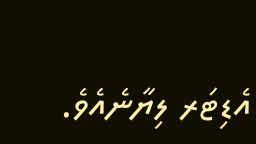އެޑިޓަރ ލިޔާނެއެވެ.